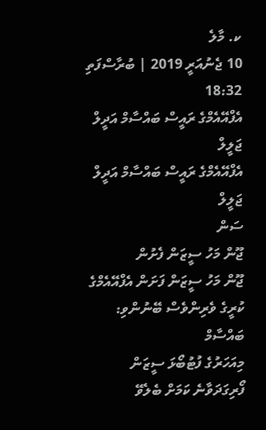ކ. މާލެ
10 ޖެނުއަރީ 2019 | ބުރާސްފަތި 18:32
އެފްއޭއެމްގެ ރައީސް ބައްސާމް އަދީލް ޖަލީލް
އެފްއޭއެމްގެ ރައީސް ބައްސާމް އަދީލް ޖަލީލް
ސަން
ޖޫން މަހު ސީޒަން ފެށުން
ޖޫން މަހު ސީޒަން ފަށަން އެފްއޭއެމްގެ ކުރީގެ ވެރިންވެސް ބޭނުންވި: ބައްސާމް
މިއަހަރުގެ ފުޓުބޯޅަ ސީޒަން ފޯރިގަދަވާނެ ކަމަށް ބެލެވޭ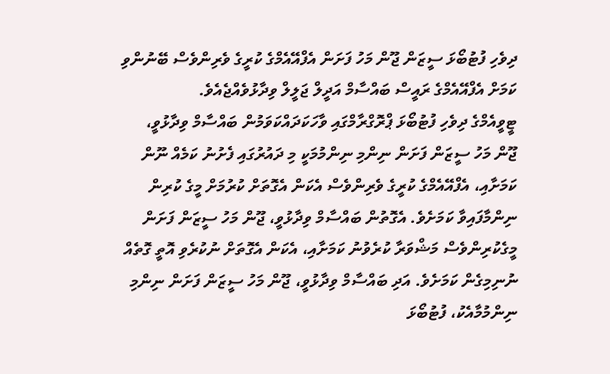ދިވެހި ފުޓުބޯޅަ ސީޒަން ޖޫން މަހު ފަށަން އެފްއޭއެމްގެ ކުރީގެ ވެރިންވެސް ބޭނުންވި ކަމަށް އެފްއޭއެމްގެ ރައީސް ބައްސާމް އަދީލް ޖަލީލް ވިދާޅުވެއްޖެއެވެ.
ޓީވީއެމްގެ ދިވެހި ފުޓުބޯޅަ ޕްރޮގްރާމްގައި ވާހަކަދައްކަވަމުން ބައްސާމް ވިދާޅުވީ، ޖޫން މަހު ސީޒަން ފަށަން ނިންމި ނިންމުމަކީ މި ދައުރުގައި ފެށުނު ކަމެއް ނޫން ކަމަށާއި، އެފްއޭއެމްގެ ކުރީގެ ވެރިންވެސް އެކަން އެގޮތަށް ކުރުމަށް މީގެ ކުރިން ނިންމާފައިވާ ކަމަށެވެ. އެގޮތުން ބައްސާމް ވިދާޅުވީ، ޖޫން މަހު ސީޒަން ފަށަން މީގެކުރިންވެސް މަޝްވަރާ ކުރެވުނު ކަމަށާއި، އެކަން އެގޮތަށް ނުކުރެވި އޮތީ ގޮތެއް ނުނިމިގެން ކަމަށެވެ. އަދި ބައްސާމް ވިދާޅުވީ، ޖޫން މަހު ސީޒަން ފަށަން ނިންމި ނިންމުމާއެކު، ފުޓުބޯޅަ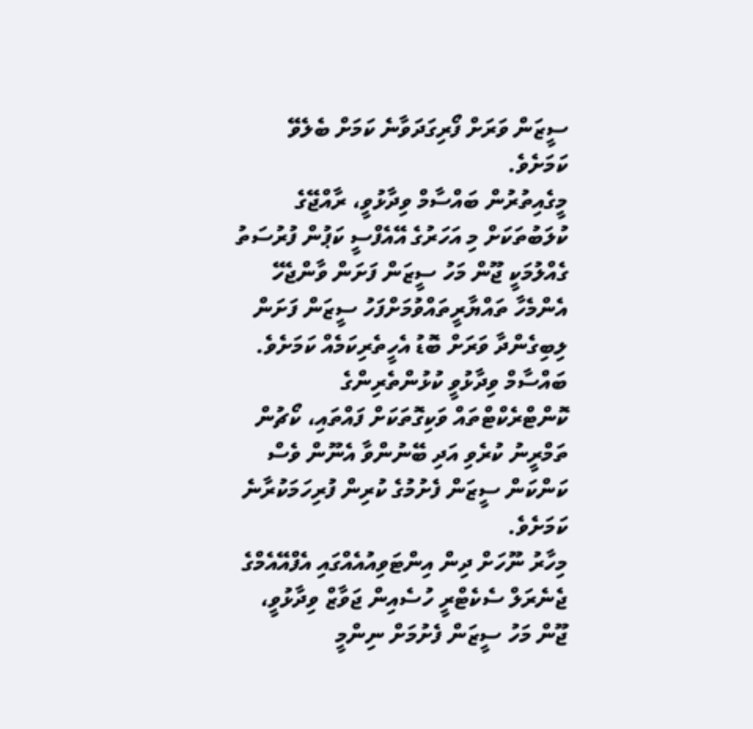ސީޒަން ވަރަށް ފޯރިގަދަވާނެ ކަމަށް ބެލެވޭ ކަމަށެވެ.
މީގެއިތުރުން ބައްސާމް ވިދާޅުވީ، ރާއްޖޭގެ ކުލަބުތަކަށް މި އަހަރުގެ އޭއެފްސީ ކަޕުން ފުރުސަތު ގެއްލުމަކީ ޖޫން މަހު ސީޒަން ފަށަން ވާންޖެހޭ އެންމެހާ ތައްޔާރީތައްވުމަށްފަހު ސީޒަން ފަށަން ލިބިގެންދާ ވަރަށް ބޮޑު އެހީތެރިކަމެއް ކަމަށެވެ.
ބައްސާމް ވިދާޅުވީ ކުޅުންތެރިންގެ ކޮންޓްރެކްޓްތައް ވަކިގޮތަކަށް ފައްތައި، ކޯޗުން ތަމްރީނު ކުރެވި އަދި ބޭނުންވާ އެނޫން ވެސް ކަންކަން ސީޒަން ފެށުމުގެ ކުރިން ފުރިހަމަކުރާނެ ކަމަށެވެ.
މިހާރު ނޫހަށް ދިން އިންޓަވިއުއެއްގައި އެފްއޭއެމްގެ ޖެނެރަލް ސެކެޓްރީ ހުސެއިން ޖަވާޒް ވިދާޅުވީ، ޖޫން މަހު ސީޒަން ފެށުމަށް ނިންމީ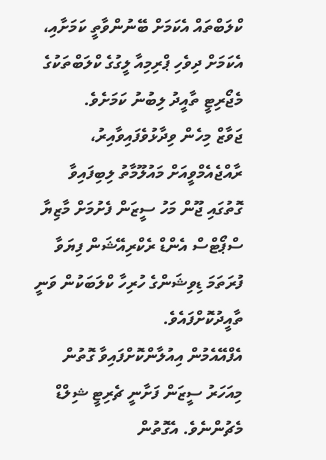ކްލަބްތައް އެކަމަށް ބޭނުންވާތީ ކަމަށާއި، އެކަމަށް ދިވެހި ޕްރިމިއާ ލީގުގެ ކްލަބްތަކުގެ މެޖޯރިޓީ ތާއީދު ލިބުނު ކަމަށެވެ.
ޖަވާޒް މިހެން ވިދާޅުވެފައިވާއިރު، ރާއްޖެއެމްވީއަށް މައުލޫމާތު ލިބިފައިވާ ގޮތުގައި ޖޫން މަހު ސީޒަން ފެށުމަށް މާޒިޔާ ސްޕޯޓްސް އެންޑް ރެކްރިއޭޝަން ފިޔަވާ ފުރަތަމަ ޑިވިޝަންގެ ހުރިހާ ކްލަބަކުން ވަނީ ތާއީދުކޮށްފައެވެ.
އެފްއޭއެމުން އިއުލާންކޮށްފައިވާ ގޮތުން މިއަހަރު ސީޒަން ފަށާނީ ޗެރިޓީ ޝިލްޑް މެޗުންނެވެ. އެގޮތުން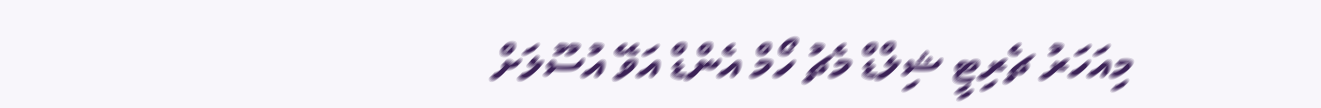މިއަހަރު ޗެރިޓީ ޝިލްޑް މެޗު ހޯމް އެންޑް އަވޭ އުސޫލަށް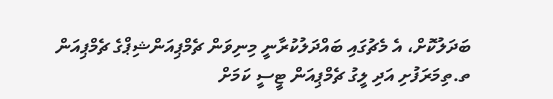ބަދަލުކޮށް، އެ މެޗުގައި ބައްދަލުކުރާނީ މިނިވަން ޗެމްޕިއަންޝިޕްގެ ޗެމްޕިއަން ތ.ތިމަރަފުށި އަދި ލީގު ޗެމްޕިއަން ޓީސީ ކަމަށް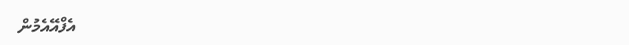އެފްއޭއެމުން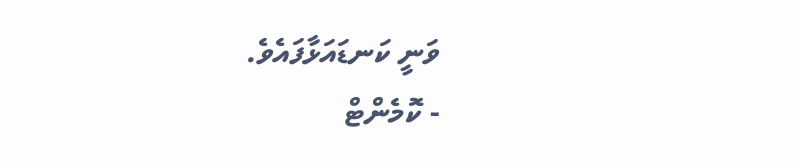ވަނީ ކަނޑައަޅާފައެވެ.
- ކޮމެންޓް